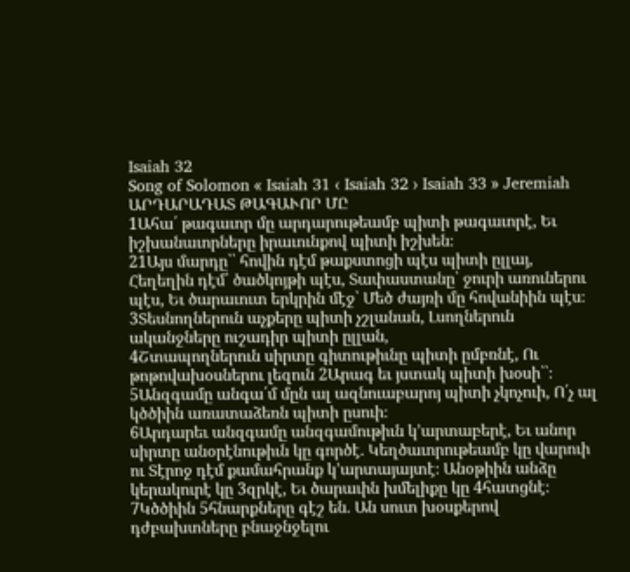Isaiah 32
Song of Solomon « Isaiah 31 ‹ Isaiah 32 › Isaiah 33 » Jeremiah
ԱՐԴԱՐԱԴԱՏ ԹԱԳԱՒՈՐ ՄԸ
1Ահա՛ թագաւոր մը արդարութեամբ պիտի թագաւորէ, Եւ իշխանաւորները իրաւունքով պիտի իշխեն։
21Այս մարդը՝՝ հովին դէմ թաքստոցի պէս պիտի ըլլայ, Հեղեղին դէմ՝ ծածկոյթի պէս, Տափաստանը՝ ջուրի առուներու պէս, Եւ ծարաւուտ երկրին մէջ՝ Մեծ ժայռի մը հովանիին պէս։
3Տեսնողներուն աչքերը պիտի չշլանան, Լսողներուն ականջները ուշադիր պիտի ըլլան,
4Շտապողներուն սիրտը գիտութիւնը պիտի ըմբռնէ, Ու թոթովախօսներու լեզուն 2Արագ եւ յստակ պիտի խօսի՝՝։
5Անզգամը անգա՛մ մըն ալ ազնուաբարոյ պիտի չկոչուի, Ո՛չ ալ կծծիին առատաձեռն պիտի ըսուի։
6Արդարեւ անզգամը անզգամութիւն կ’արտաբերէ, Եւ անոր սիրտը անօրէնութիւն կը գործէ. Կեղծաւորութեամբ կը վարուի ու Տէրոջ դէմ քամահրանք կ’արտայայտէ։ Անօթիին անձը կերակուրէ կը 3զրկէ, Եւ ծարաւին խմելիքը կը 4հատցնէ։
7Կծծիին 5հնարքները գէշ են. Ան սուտ խօսքերով դժբախտները բնաջնջելու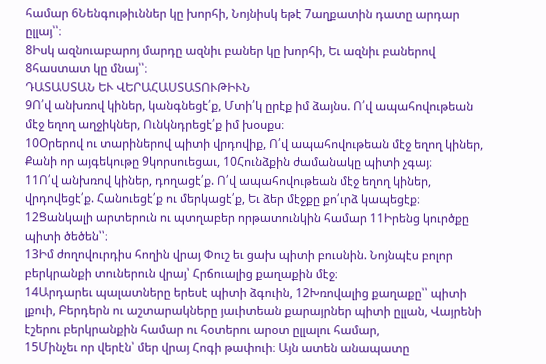համար 6Նենգութիւններ կը խորհի, Նոյնիսկ եթէ 7աղքատին դատը արդար ըլլայ՝՝։
8Իսկ ազնուաբարոյ մարդը ազնիւ բաներ կը խորհի, Եւ ազնիւ բաներով 8հաստատ կը մնայ՝՝։
ԴԱՏԱՍՏԱՆ ԵՒ ՎԵՐԱՀԱՍՏԱՏՈՒԹԻՒՆ
9Ո՛վ անխռով կիներ, կանգնեցէ՛ք, Մտի՛կ ըրէք իմ ձայնս. Ո՛վ ապահովութեան մէջ եղող աղջիկներ, Ունկնդրեցէ՛ք իմ խօսքս։
10Օրերով ու տարիներով պիտի վրդովիք, Ո՛վ ապահովութեան մէջ եղող կիներ, Քանի որ այգեկութը 9կորսուեցաւ, 10Հունձքին ժամանակը պիտի չգայ։
11Ո՛վ անխռով կիներ, դողացէ՛ք. Ո՛վ ապահովութեան մէջ եղող կիներ, վրդովեցէ՛ք. Հանուեցէ՛ք ու մերկացէ՛ք, Եւ ձեր մէջքը քո՛ւրձ կապեցէք։
12Ցանկալի արտերուն ու պտղաբեր որթատունկին համար 11Իրենց կուրծքը պիտի ծեծեն՝՝։
13Իմ ժողովուրդիս հողին վրայ Փուշ եւ ցախ պիտի բուսնին. Նոյնպէս բոլոր բերկրանքի տուներուն վրայ՝ Հրճուալից քաղաքին մէջ։
14Արդարեւ պալատները երեսէ պիտի ձգուին, 12Խռովալից քաղաքը՝՝ պիտի լքուի, Բերդերն ու աշտարակները յաւիտեան քարայրներ պիտի ըլլան, Վայրենի էշերու բերկրանքին համար ու հօտերու արօտ ըլլալու համար,
15Մինչեւ որ վերէն՝ մեր վրայ Հոգի թափուի։ Այն ատեն անապատը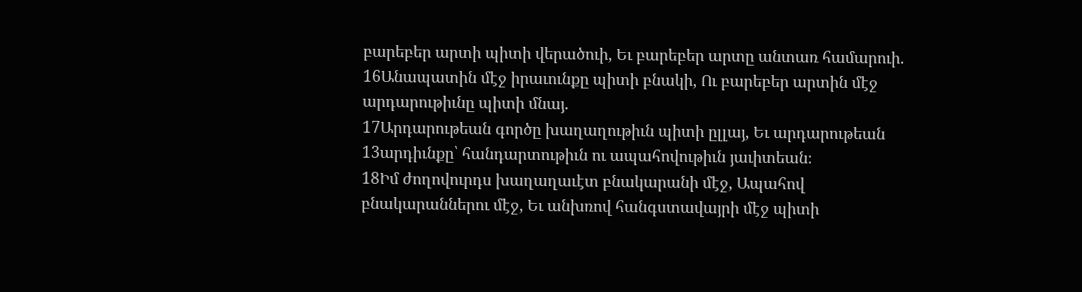բարեբեր արտի պիտի վերածուի, Եւ բարեբեր արտը անտառ համարուի.
16Անապատին մէջ իրաւունքը պիտի բնակի, Ու բարեբեր արտին մէջ արդարութիւնը պիտի մնայ.
17Արդարութեան գործը խաղաղութիւն պիտի ըլլայ, Եւ արդարութեան 13արդիւնքը՝ հանդարտութիւն ու ապահովութիւն յաւիտեան։
18Իմ ժողովուրդս խաղաղաւէտ բնակարանի մէջ, Ապահով բնակարաններու մէջ, Եւ անխռով հանգստավայրի մէջ պիտի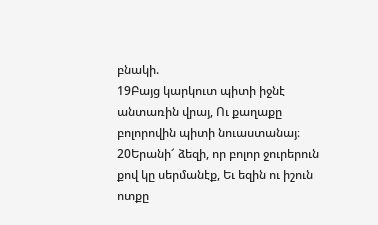բնակի.
19Բայց կարկուտ պիտի իջնէ անտառին վրայ, Ու քաղաքը բոլորովին պիտի նուաստանայ։
20Երանի՜ ձեզի, որ բոլոր ջուրերուն քով կը սերմանէք, Եւ եզին ու իշուն ոտքը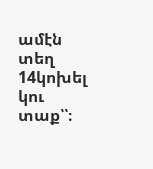ամէն տեղ 14կոխել կու տաք՝՝։